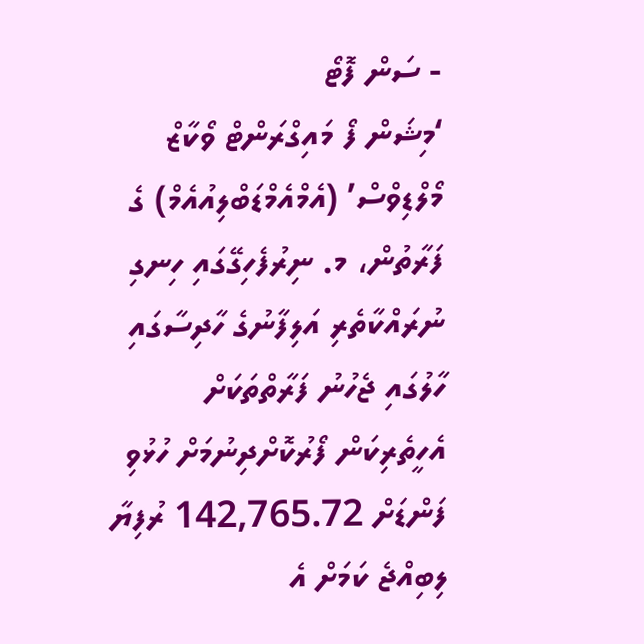- ސަން ފޮޓޯ
‘މިޝަން ފޯ މައިގްރަންޓް ވޯކާޒް މޯލްޑިވްސް’ (އެމްއެމްޑަބްލިއުއެމް) ގެ ފަރާތުން، މ. ނިރުފެހިގޭގައި ހިނގި ނުރައްކާތެރި އަލިފާނުގެ ހާދިސާގައި ހާލުގައި ޖެހުނު ފަރާތްތަކަށް އެހީތެރިކަން ފޯރުކޮށްދިނުމަށް ހުޅުވި ފަންޑަށް 142,765.72 ރުފިޔާ ލިބިއްޖެ ކަމަށް އެ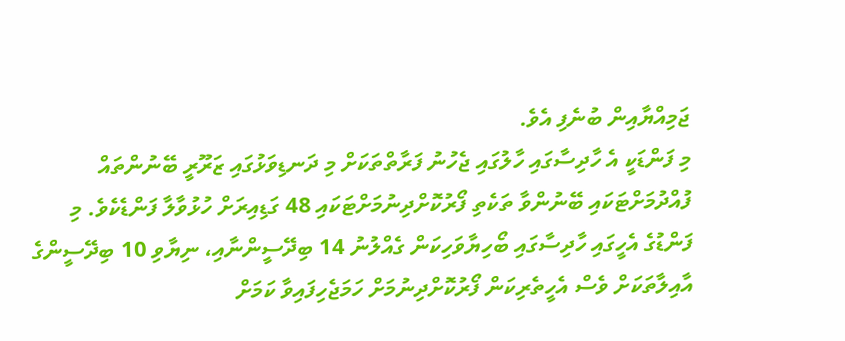ޖަމިއްޔާއިން ބުނެފި އެވެ.
މި ފަންޑަކީ އެ ހާދިސާގައި ހާލުގައި ޖެހުނު ފަރާތްތަކަށް މި ދަނޑިވަޅުގައި ޒަރޫރީ ބޭނުންތައް ފުއްދުމަށްޓަކައި ބޭނުންވާ ތަކެތި ފޯރުކޮށްދިނުމަށްޓަކައި 48 ގަޑިއިރަށް ހުޅުވާލާ ފަންޑެކެވެ. މި ފަންޑުގެ އެހީގައި ހާދިސާގައި ބޯހިޔާވަހިކަން ގެއްލުނު 14 ބިދޭސީންނާއި، ނިޔާވި 10 ބިދޭސީންގެ އާއިލާތަކަށް ވެސް އެހީތެރިކަން ފޯރުކޮށްދިނުމަށް ހަމަޖެހިފައިވާ ކަމަށް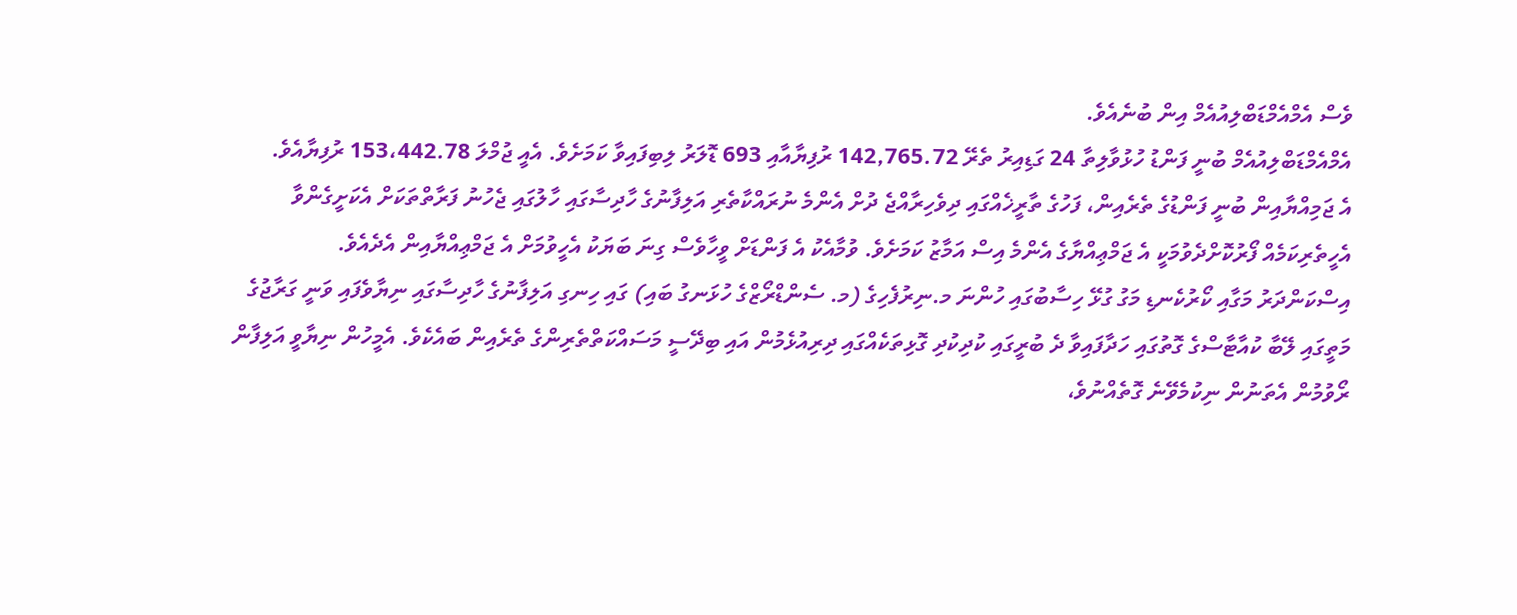ވެސް އެމްއެމްޑަބްލިއުއެމް އިން ބުނެއެވެ.
އެމްއެމްޑަބްލިއުއެމް ބުނީ ފަންޑު ހުޅުވާލިތާ 24 ގަޑިއިރު ތެރޭ 142,765.72 ރުފިޔާއާއި 693 ޑޮލަރު ލިބިފައިވާ ކަމަށެވެ. އެއީ ޖުމްލަ 153،442.78 ރުފިޔާއެވެ.
އެ ޖަމިއްޔާއިން ބުނީ ފަންޑުގެ ތެރެއިން، ފަހުގެ ތާރީޚެއްގައި ދިވެހިރާއްޖެ ދުށް އެންމެ ނުރައްކާތެރި އަލިފާނުގެ ހާދިސާގައި ހާލުގައި ޖެހުނު ފަރާތްތަކަށް އެކަށީގެންވާ އެހީތެރިކަމެއް ފޯރުކޮށްދެވުމަކީ އެ ޖަމްޢިއްޔާގެ އެންމެ އިސް އަމާޒު ކަމަށެވެ. ވުމާއެކު އެ ފަންޑަށް ވީހާވެސް ގިނަ ބަޔަކު އެހީވުމަށް އެ ޖަމްޢިއްޔާއިން އެދެއެވެ.
އިސްކަންދަރު މަގާއި ކޯރުކެނޑި މަގު ގުޅޭ ހިސާބުގައި ހުންނަ މ.ނިރުފެހިގެ (މ. ސެންޑްރޯޒްގެ ހުޅަނގު ބައި) ގައި ހިނގި އަލިފާނުގެ ހާދިސާގައި ނިޔާވެފައި ވަނީ ގަރާޖުގެ މަތީގައި ލޭބާ ކުއާޓާސްގެ ގޮތުގައި ހަދާފައިވާ ދެ ބުރީގައި ކުދިކުދި ގޮޅިތަކެއްގައި ދިރިއުޅެމުން އައި ބިދޭސީ މަސައްކަތްތެރިންގެ ތެރެއިން ބައެކެވެ. އެމީހުން ނިޔާވީ އަލިފާން ރޯވުމުން އެތަނުން ނިކުމެވޭނެ ގޮތެއްނުވެ،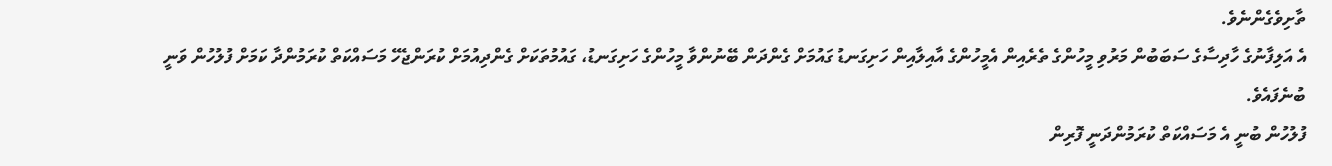ތާށިވެގެންނެވެ.
އެ އަލިފާނުގެ ހާދިސާގެ ސަބަބުން މަރުވި މީހުންގެ ތެރެއިން އެމީހުންގެ އާއިލާއިން ހަށިގަނޑު ގައުމަށް ގެންދަން ބޭނުންވާ މީހުންގެ ހަށިގަނޑު، ގައުމުތަކަށް ގެންދިއުމަށް ކުރަންޖެހޭ މަސައްކަތް ކުރަމުންދާ ކަމަށް ފުލުހުން ވަނީ ބުނެފައެވެ.
ފުލުހުން ބުނީ އެ މަސައްކަތް ކުރަމުންދަނީ ފޮރިން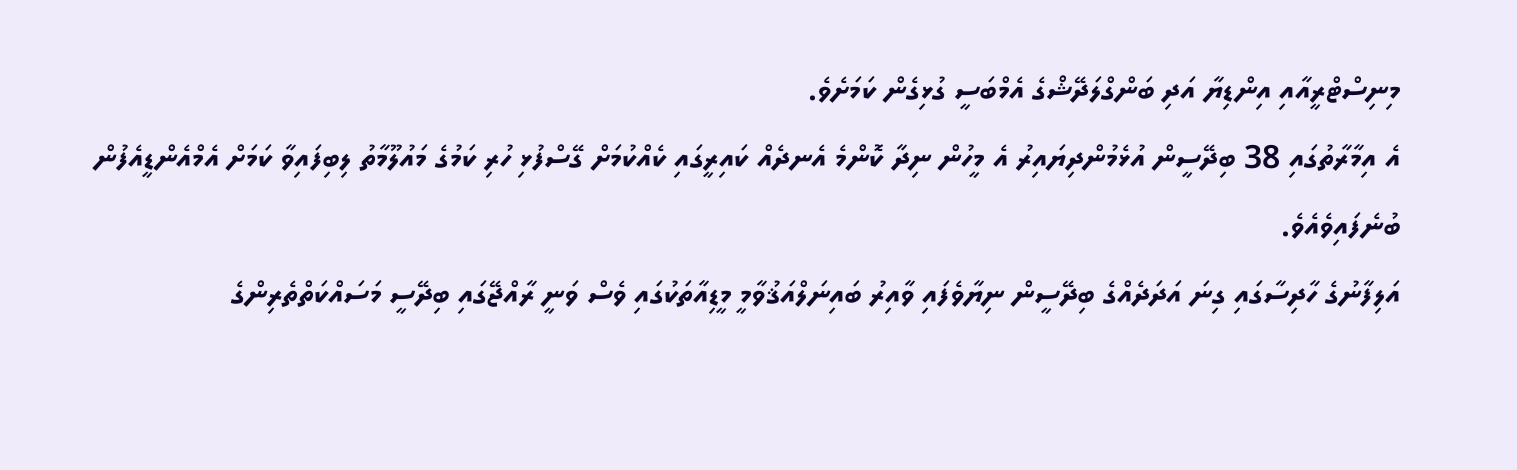މިނިސްޓްރީއާއި އިންޑިޔާ އަދި ބަންގްލަދޭޝްގެ އެމްބަސީ ގުޅިގެން ކަމަށެވެ.
އެ އިމާރާތުގައި 38 ބިދޭސީން އުޅެމުންދިޔައިރު އެ މީހުން ނިދާ ކޮންމެ އެނދެއް ކައިރީގައި ކެއްކުމަށް ގޭސްފުޅި ހުރި ކަމުގެ މައުލޫމާތު ލިބިފައިވާ ކަމަށް އެމްއެންޑީއެފުން ބުނެފައިވެއެވެ.
އަލިފާނުގެ ހާދިސާގައި ގިނަ އަދަދެއްގެ ބިދޭސީން ނިޔާވެފައި ވާއިރު ބައިނަލްއަޤުވާމީ މީޑިއާތަކުގައި ވެސް ވަނީ ރާއްޖޭގައި ބިދޭސީ މަސައްކަތްތެރިންގެ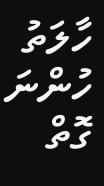ހާލަތު ހުންނަ ގޮތް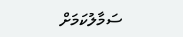ސަމާލުކަމަށް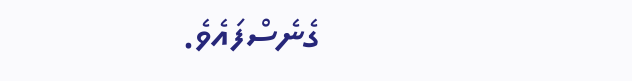ގެނެސްފައެވެ.